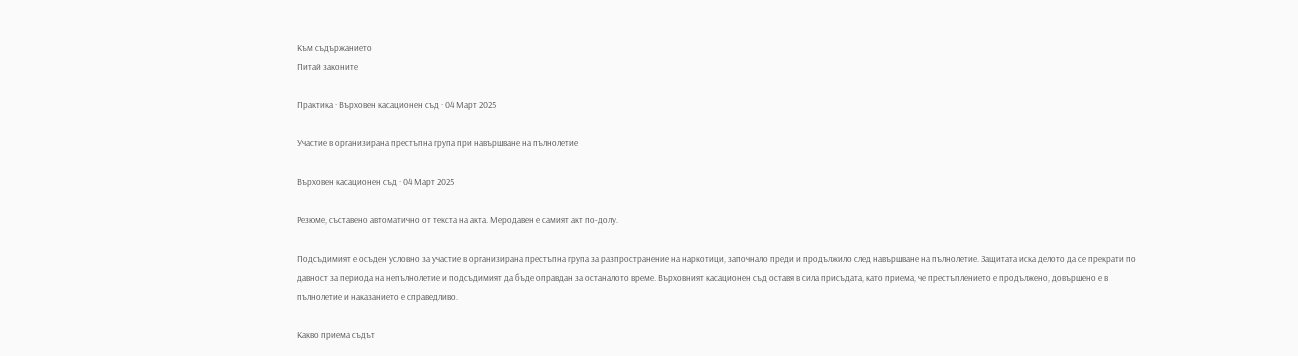Към съдържанието
Питай законите

Практика · Върховен касационен съд · 04 Март 2025

Участие в организирана престъпна група при навършване на пълнолетие

Върховен касационен съд · 04 Март 2025

Резюме, съставено автоматично от текста на акта. Меродавен е самият акт по-долу.

Подсъдимият е осъден условно за участие в организирана престъпна група за разпространение на наркотици, започнало преди и продължило след навършване на пълнолетие. Защитата иска делото да се прекрати по давност за периода на непълнолетие и подсъдимият да бъде оправдан за останалото време. Върховният касационен съд оставя в сила присъдата, като приема, че престъплението е продължено, довършено е в пълнолетие и наказанието е справедливо.

Какво приема съдът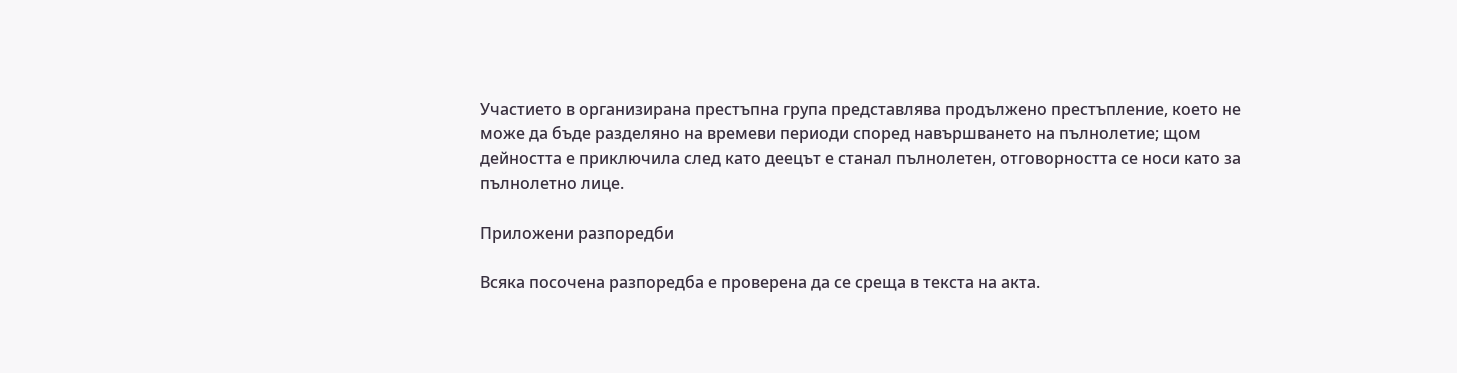Участието в организирана престъпна група представлява продължено престъпление, което не може да бъде разделяно на времеви периоди според навършването на пълнолетие; щом дейността е приключила след като деецът е станал пълнолетен, отговорността се носи като за пълнолетно лице.

Приложени разпоредби

Всяка посочена разпоредба е проверена да се среща в текста на акта.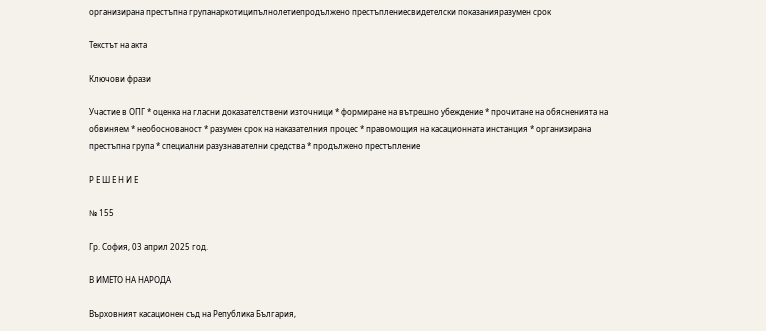организирана престъпна групанаркотиципълнолетиепродължено престъплениесвидетелски показанияразумен срок

Текстът на акта

Ключови фрази

Участие в ОПГ * оценка на гласни доказателствени източници * формиране на вътрешно убеждение * прочитане на обясненията на обвиняем * необоснованост * разумен срок на наказателния процес * правомощия на касационната инстанция * организирана престъпна група * специални разузнавателни средства * продължено престъпление

Р Е Ш Е Н И Е

№ 155

Гр. София, 03 април 2025 год.

В ИМЕТО НА НАРОДА

Върховният касационен съд на Република България,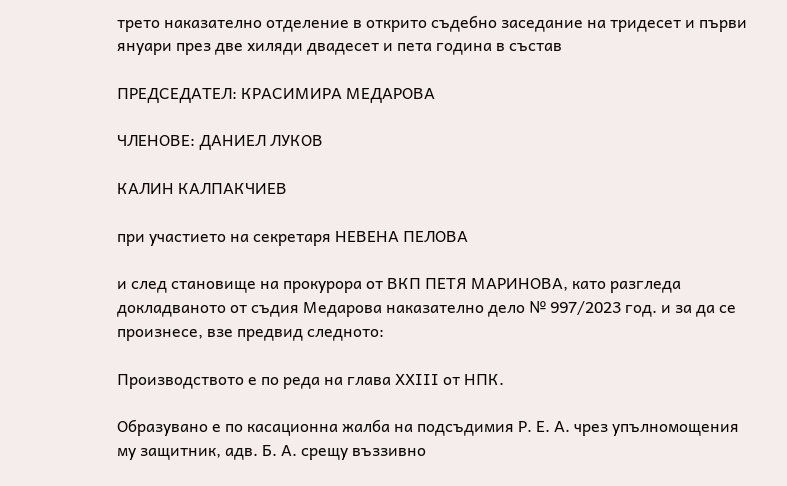трето наказателно отделение в открито съдебно заседание на тридесет и първи януари през две хиляди двадесет и пета година в състав

ПРЕДСЕДАТЕЛ: КРАСИМИРА МЕДАРОВА

ЧЛЕНОВЕ: ДАНИЕЛ ЛУКОВ

КАЛИН КАЛПАКЧИЕВ

при участието на секретаря НЕВЕНА ПЕЛОВА

и след становище на прокурора от ВКП ПЕТЯ МАРИНОВА, като разгледа докладваното от съдия Медарова наказателно дело № 997/2023 год. и за да се произнесе, взе предвид следното:

Производството е по реда на глава ХХІІІ от НПК.

Образувано е по касационна жалба на подсъдимия Р. Е. А. чрез упълномощения му защитник, адв. Б. А. срещу въззивно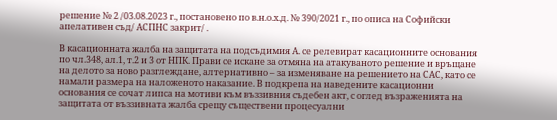решение № 2 /03.08.2023 г., постановено по в.н.о.х.д. № 390/2021 г., по описа на Софийски апелативен съд/ АСПНС закрит/ .

В касационната жалба на защитата на подсъдимия А. се релевират касационните основания по чл.348, ал.1, т.2 и 3 от НПК. Прави се искане за отмяна на атакуваното решение и връщане на делото за ново разглеждане, алтернативно – за изменяване на решението на САС, като се намали размера на наложеното наказание. В подкрепа на наведените касационни основания се сочат липса на мотиви към въззивния съдебен акт, с оглед възраженията на защитата от въззивната жалба срещу съществени процесуални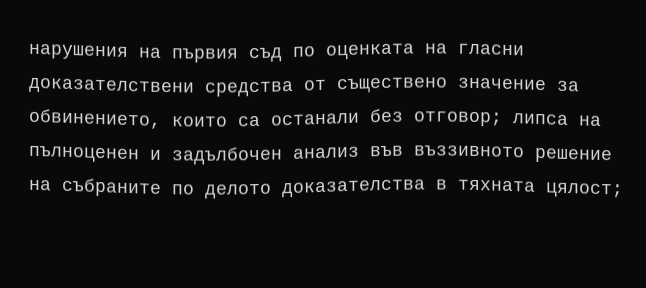нарушения на първия съд по оценката на гласни доказателствени средства от съществено значение за обвинението, които са останали без отговор; липса на пълноценен и задълбочен анализ във въззивното решение на събраните по делото доказателства в тяхната цялост;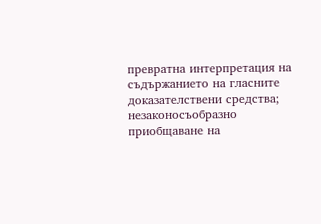превратна интерпретация на съдържанието на гласните доказателствени средства; незаконосъобразно приобщаване на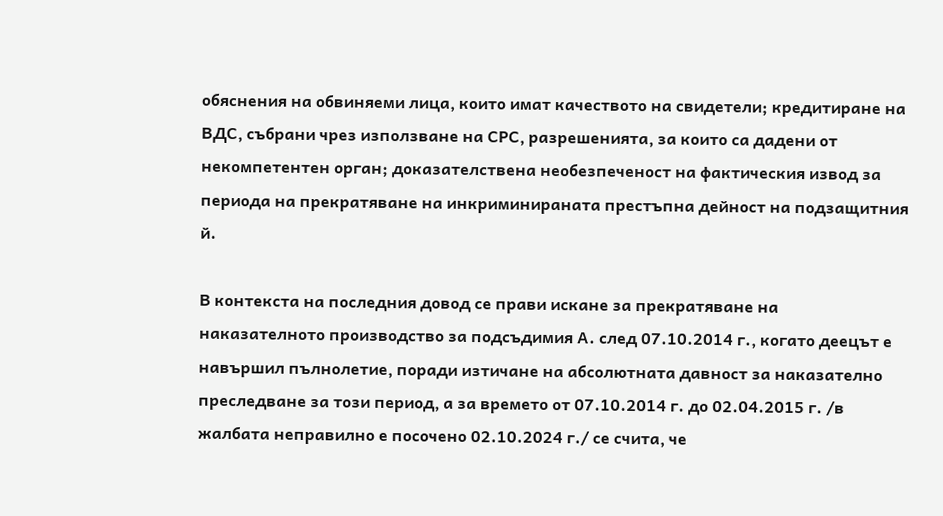обяснения на обвиняеми лица, които имат качеството на свидетели; кредитиране на ВДС, събрани чрез използване на СРС, разрешенията, за които са дадени от некомпетентен орган; доказателствена необезпеченост на фактическия извод за периода на прекратяване на инкриминираната престъпна дейност на подзащитния й.

В контекста на последния довод се прави искане за прекратяване на наказателното производство за подсъдимия А. след 07.10.2014 г., когато деецът е навършил пълнолетие, поради изтичане на абсолютната давност за наказателно преследване за този период, а за времето от 07.10.2014 г. до 02.04.2015 г. /в жалбата неправилно е посочено 02.10.2024 г./ се счита, че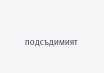подсъдимият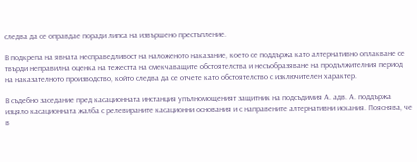следва да се оправдае поради липса на извършено престъпление.

В подкрепа на явната несправедливост на наложеното наказание, което се поддържа като алтернативно оплакване се твърди неправилна оценка на тежестта на смекчаващите обстоятелства и несъобразяване на продължителния период на наказателното производство, който следва да се отчете като обстоятелство с изключителен характер.

В съдебно заседание пред касационната инстанция упълномощеният защитник на подсъдимия А. адв. А. поддържа изцяло касационната жалба с релевираните касационни основания и с направените алтернативни искания. Пояснява, че в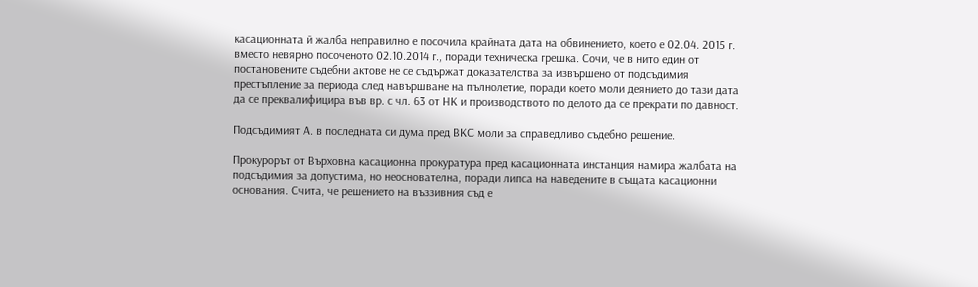касационната й жалба неправилно е посочила крайната дата на обвинението, което е 02.04. 2015 г. вместо невярно посоченото 02.10.2014 г., поради техническа грешка. Сочи, че в нито един от постановените съдебни актове не се съдържат доказателства за извършено от подсъдимия престъпление за периода след навършване на пълнолетие, поради което моли деянието до тази дата да се преквалифицира във вр. с чл. 63 от НК и производството по делото да се прекрати по давност.

Подсъдимият А. в последната си дума пред ВКС моли за справедливо съдебно решение.

Прокурорът от Върховна касационна прокуратура пред касационната инстанция намира жалбата на подсъдимия за допустима, но неоснователна, поради липса на наведените в същата касационни основания. Счита, че решението на въззивния съд е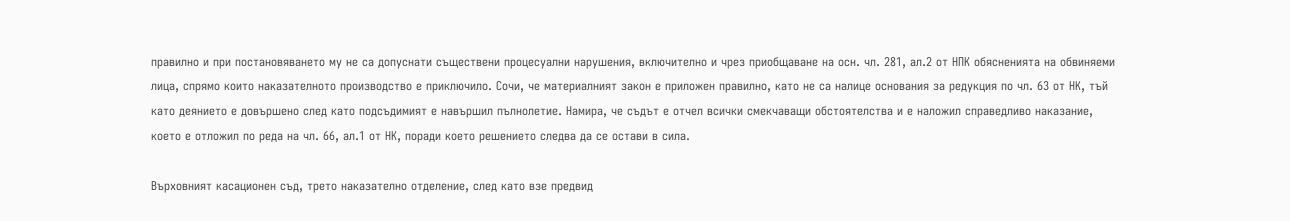правилно и при постановяването му не са допуснати съществени процесуални нарушения, включително и чрез приобщаване на осн. чл. 281, ал.2 от НПК обясненията на обвиняеми лица, спрямо които наказателното производство е приключило. Сочи, че материалният закон е приложен правилно, като не са налице основания за редукция по чл. 63 от НК, тъй като деянието е довършено след като подсъдимият е навършил пълнолетие. Намира, че съдът е отчел всички смекчаващи обстоятелства и е наложил справедливо наказание, което е отложил по реда на чл. 66, ал.1 от НК, поради което решението следва да се остави в сила.

Върховният касационен съд, трето наказателно отделение, след като взе предвид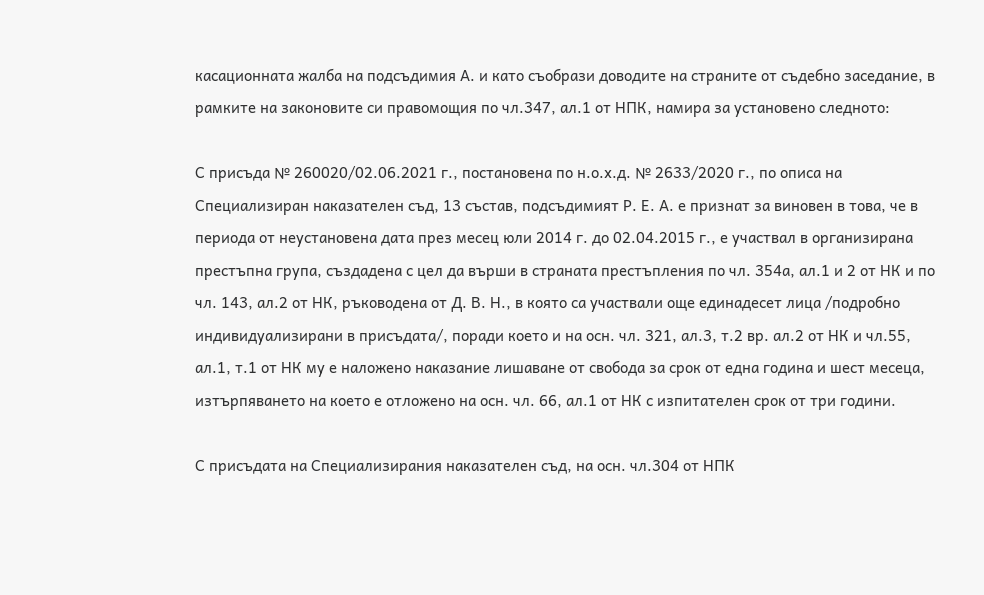касационната жалба на подсъдимия А. и като съобрази доводите на страните от съдебно заседание, в рамките на законовите си правомощия по чл.347, ал.1 от НПК, намира за установено следното:

С присъда № 260020/02.06.2021 г., постановена по н.о.х.д. № 2633/2020 г., по описа на Специализиран наказателен съд, 13 състав, подсъдимият Р. Е. А. е признат за виновен в това, че в периода от неустановена дата през месец юли 2014 г. до 02.04.2015 г., е участвал в организирана престъпна група, създадена с цел да върши в страната престъпления по чл. 354а, ал.1 и 2 от НК и по чл. 143, ал.2 от НК, ръководена от Д. В. Н., в която са участвали още единадесет лица /подробно индивидуализирани в присъдата/, поради което и на осн. чл. 321, ал.3, т.2 вр. ал.2 от НК и чл.55, ал.1, т.1 от НК му е наложено наказание лишаване от свобода за срок от една година и шест месеца, изтърпяването на което е отложено на осн. чл. 66, ал.1 от НК с изпитателен срок от три години.

С присъдата на Специализирания наказателен съд, на осн. чл.304 от НПК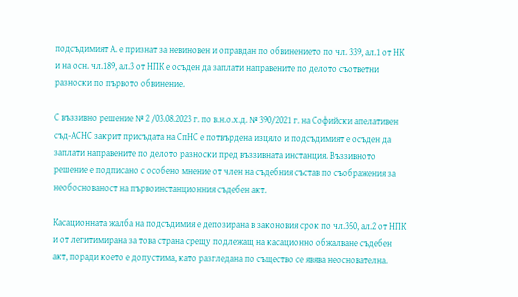подсъдимият А. е признат за невиновен и оправдан по обвинението по чл. 339, ал.1 от НК и на осн. чл.189, ал.3 от НПК е осъден да заплати направените по делото съответни разноски по първото обвинение.

С въззивно решение № 2 /03.08.2023 г. по в.н.о.х.д. № 390/2021 г. на Софийски апелативен съд-АСНС закрит присъдата на СпНС е потвърдена изцяло и подсъдимият е осъден да заплати направените по делото разноски пред въззивната инстанция. Въззивното решение е подписано с особено мнение от член на съдебния състав по съображения за необоснованост на първоинстанционния съдебен акт.

Касационната жалба на подсъдимия е депозирана в законовия срок по чл.350, ал.2 от НПК и от легитимирана за това страна срещу подлежащ на касационно обжалване съдебен акт, поради което е допустима, като разгледана по същество се явява неоснователна.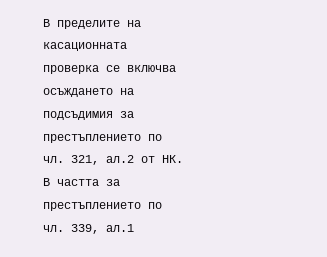В пределите на касационната проверка се включва осъждането на подсъдимия за престъплението по чл. 321, ал.2 от НК. В частта за престъплението по чл. 339, ал.1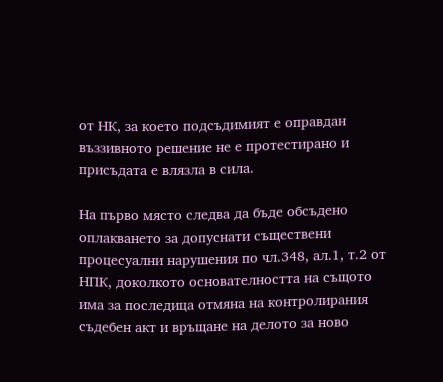от НК, за което подсъдимият е оправдан въззивното решение не е протестирано и присъдата е влязла в сила.

На първо място следва да бъде обсъдено оплакването за допуснати съществени процесуални нарушения по чл.348, ал.1, т.2 от НПК, доколкото основателността на същото има за последица отмяна на контролирания съдебен акт и връщане на делото за ново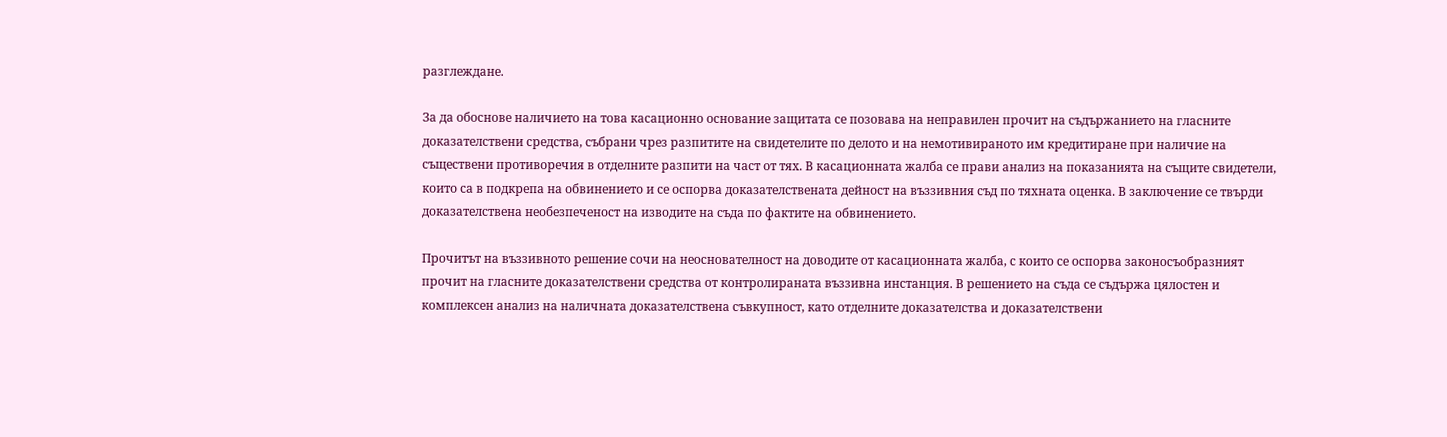разглеждане.

За да обоснове наличието на това касационно основание защитата се позовава на неправилен прочит на съдържанието на гласните доказателствени средства, събрани чрез разпитите на свидетелите по делото и на немотивираното им кредитиране при наличие на съществени противоречия в отделните разпити на част от тях. В касационната жалба се прави анализ на показанията на същите свидетели, които са в подкрепа на обвинението и се оспорва доказателствената дейност на въззивния съд по тяхната оценка. В заключение се твърди доказателствена необезпеченост на изводите на съда по фактите на обвинението.

Прочитът на въззивното решение сочи на неоснователност на доводите от касационната жалба, с които се оспорва законосъобразният прочит на гласните доказателствени средства от контролираната въззивна инстанция. В решението на съда се съдържа цялостен и комплексен анализ на наличната доказателствена съвкупност, като отделните доказателства и доказателствени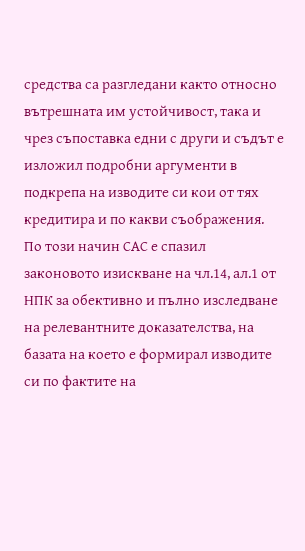средства са разгледани както относно вътрешната им устойчивост, така и чрез съпоставка едни с други и съдът е изложил подробни аргументи в подкрепа на изводите си кои от тях кредитира и по какви съображения. По този начин САС е спазил законовото изискване на чл.14, ал.1 от НПК за обективно и пълно изследване на релевантните доказателства, на базата на което е формирал изводите си по фактите на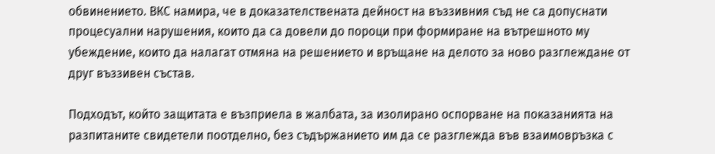обвинението. ВКС намира, че в доказателствената дейност на въззивния съд не са допуснати процесуални нарушения, които да са довели до пороци при формиране на вътрешното му убеждение, които да налагат отмяна на решението и връщане на делото за ново разглеждане от друг въззивен състав.

Подходът, който защитата е възприела в жалбата, за изолирано оспорване на показанията на разпитаните свидетели поотделно, без съдържанието им да се разглежда във взаимовръзка с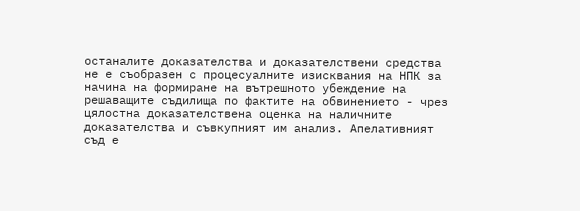останалите доказателства и доказателствени средства не е съобразен с процесуалните изисквания на НПК за начина на формиране на вътрешното убеждение на решаващите съдилища по фактите на обвинението - чрез цялостна доказателствена оценка на наличните доказателства и съвкупният им анализ. Апелативният съд е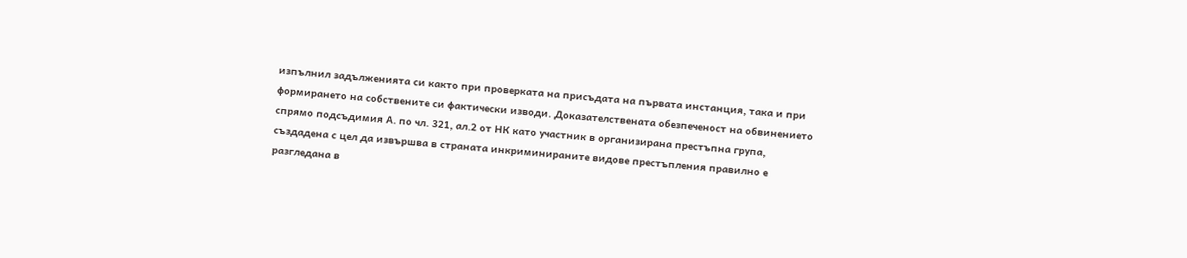изпълнил задълженията си както при проверката на присъдата на първата инстанция, така и при формирането на собствените си фактически изводи. Доказателствената обезпеченост на обвинението спрямо подсъдимия А. по чл. 321, ал.2 от НК като участник в организирана престъпна група, създадена с цел да извършва в страната инкриминираните видове престъпления правилно е разгледана в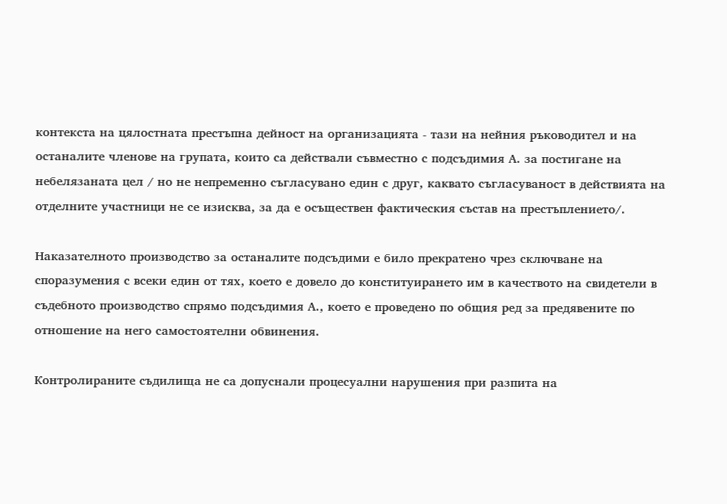контекста на цялостната престъпна дейност на организацията - тази на нейния ръководител и на останалите членове на групата, които са действали съвместно с подсъдимия А. за постигане на небелязаната цел / но не непременно съгласувано един с друг, каквато съгласуваност в действията на отделните участници не се изисква, за да е осъществен фактическия състав на престъплението/.

Наказателното производство за останалите подсъдими е било прекратено чрез сключване на споразумения с всеки един от тях, което е довело до конституирането им в качеството на свидетели в съдебното производство спрямо подсъдимия А., което е проведено по общия ред за предявените по отношение на него самостоятелни обвинения.

Контролираните съдилища не са допуснали процесуални нарушения при разпита на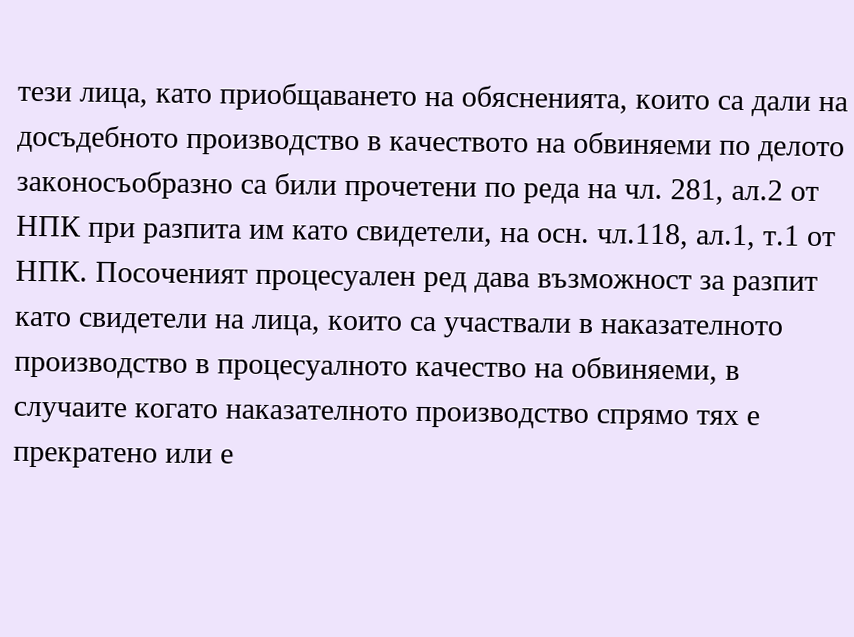тези лица, като приобщаването на обясненията, които са дали на досъдебното производство в качеството на обвиняеми по делото законосъобразно са били прочетени по реда на чл. 281, ал.2 от НПК при разпита им като свидетели, на осн. чл.118, ал.1, т.1 от НПК. Посоченият процесуален ред дава възможност за разпит като свидетели на лица, които са участвали в наказателното производство в процесуалното качество на обвиняеми, в случаите когато наказателното производство спрямо тях е прекратено или е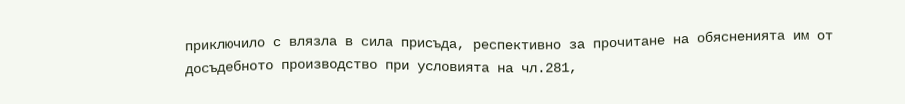приключило с влязла в сила присъда, респективно за прочитане на обясненията им от досъдебното производство при условията на чл.281,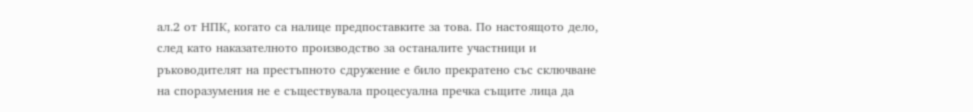ал.2 от НПК, когато са налице предпоставките за това. По настоящото дело, след като наказателното производство за останалите участници и ръководителят на престъпното сдружение е било прекратено със сключване на споразумения не е съществувала процесуална пречка същите лица да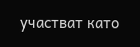участват като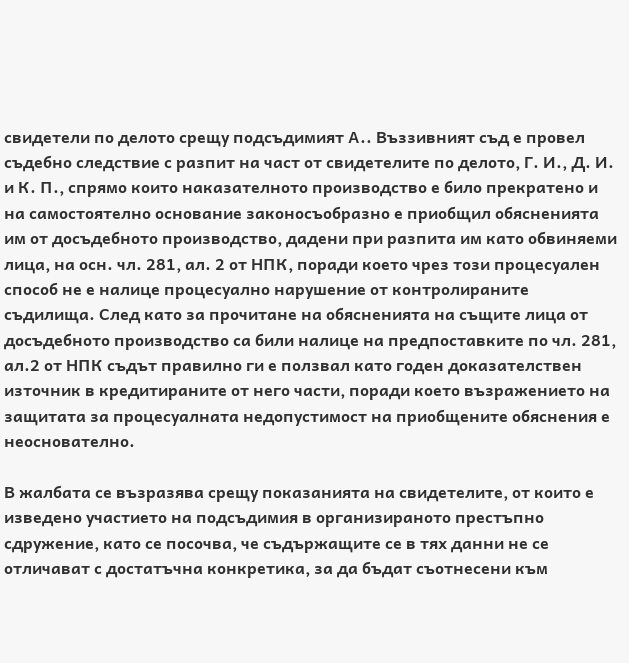свидетели по делото срещу подсъдимият А.. Въззивният съд е провел съдебно следствие с разпит на част от свидетелите по делото, Г. И., Д. И. и К. П., спрямо които наказателното производство е било прекратено и на самостоятелно основание законосъобразно е приобщил обясненията им от досъдебното производство, дадени при разпита им като обвиняеми лица, на осн. чл. 281, ал. 2 от НПК, поради което чрез този процесуален способ не е налице процесуално нарушение от контролираните съдилища. След като за прочитане на обясненията на същите лица от досъдебното производство са били налице на предпоставките по чл. 281, ал.2 от НПК съдът правилно ги е ползвал като годен доказателствен източник в кредитираните от него части, поради което възражението на защитата за процесуалната недопустимост на приобщените обяснения е неоснователно.

В жалбата се възразява срещу показанията на свидетелите, от които е изведено участието на подсъдимия в организираното престъпно сдружение, като се посочва, че съдържащите се в тях данни не се отличават с достатъчна конкретика, за да бъдат съотнесени към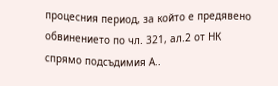процесния период, за който е предявено обвинението по чл. 321, ал.2 от НК спрямо подсъдимия А..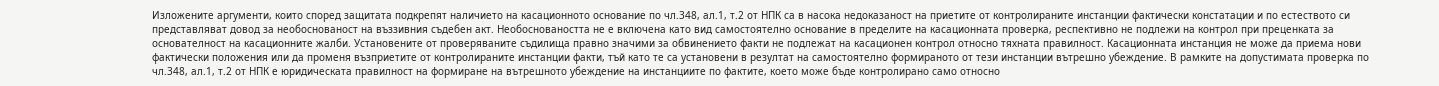Изложените аргументи, които според защитата подкрепят наличието на касационното основание по чл.348, ал.1, т.2 от НПК са в насока недоказаност на приетите от контролираните инстанции фактически констатации и по естеството си представляват довод за необоснованост на въззивния съдебен акт. Необосноваността не е включена като вид самостоятелно основание в пределите на касационната проверка, респективно не подлежи на контрол при преценката за основателност на касационните жалби. Установените от проверяваните съдилища правно значими за обвинението факти не подлежат на касационен контрол относно тяхната правилност. Касационната инстанция не може да приема нови фактически положения или да променя възприетите от контролираните инстанции факти, тъй като те са установени в резултат на самостоятелно формираното от тези инстанции вътрешно убеждение. В рамките на допустимата проверка по чл.348, ал.1, т.2 от НПК е юридическата правилност на формиране на вътрешното убеждение на инстанциите по фактите, което може бъде контролирано само относно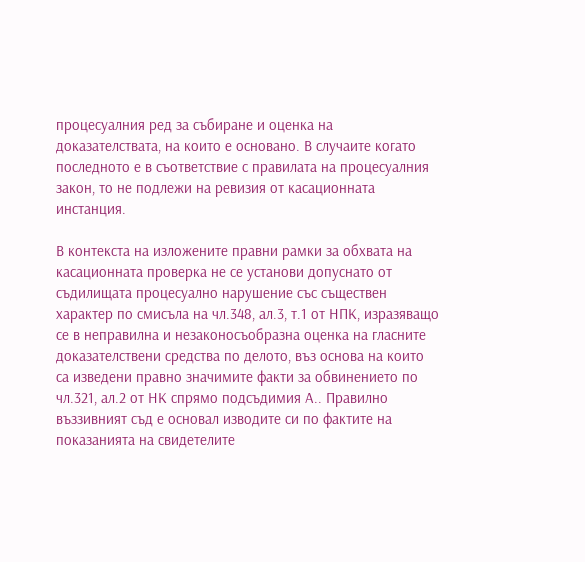процесуалния ред за събиране и оценка на доказателствата, на които е основано. В случаите когато последното е в съответствие с правилата на процесуалния закон, то не подлежи на ревизия от касационната инстанция.

В контекста на изложените правни рамки за обхвата на касационната проверка не се установи допуснато от съдилищата процесуално нарушение със съществен характер по смисъла на чл.348, ал.3, т.1 от НПК, изразяващо се в неправилна и незаконосъобразна оценка на гласните доказателствени средства по делото, въз основа на които са изведени правно значимите факти за обвинението по чл.321, ал.2 от НК спрямо подсъдимия А.. Правилно въззивният съд е основал изводите си по фактите на показанията на свидетелите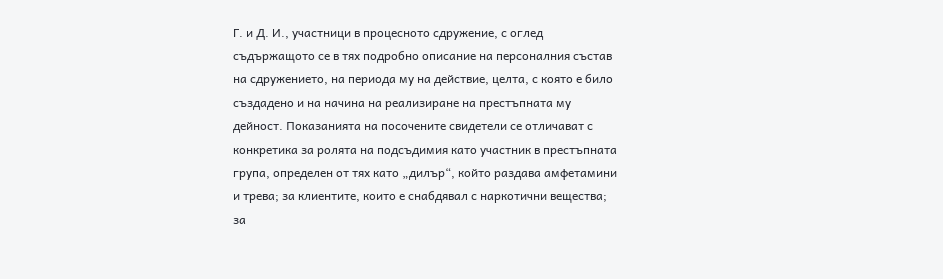Г. и Д. И., участници в процесното сдружение, с оглед съдържащото се в тях подробно описание на персоналния състав на сдружението, на периода му на действие, целта, с която е било създадено и на начина на реализиране на престъпната му дейност. Показанията на посочените свидетели се отличават с конкретика за ролята на подсъдимия като участник в престъпната група, определен от тях като „дилър“, който раздава амфетамини и трева; за клиентите, които е снабдявал с наркотични вещества; за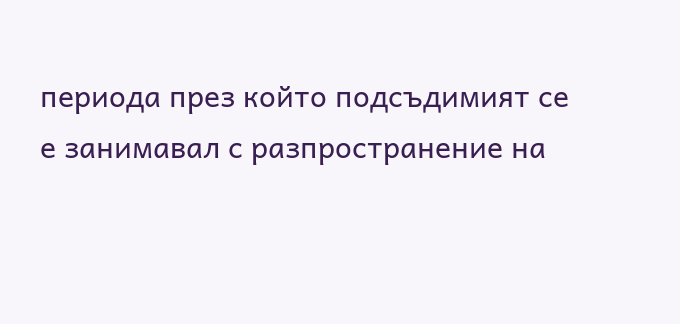периода през който подсъдимият се е занимавал с разпространение на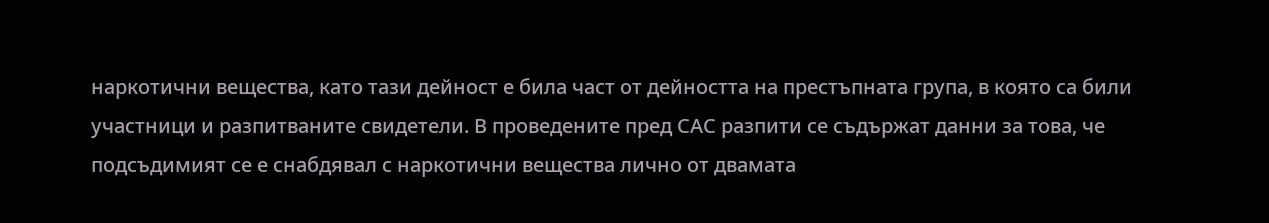наркотични вещества, като тази дейност е била част от дейността на престъпната група, в която са били участници и разпитваните свидетели. В проведените пред САС разпити се съдържат данни за това, че подсъдимият се е снабдявал с наркотични вещества лично от двамата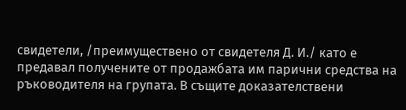свидетели, /преимуществено от свидетеля Д. И./ като е предавал получените от продажбата им парични средства на ръководителя на групата. В същите доказателствени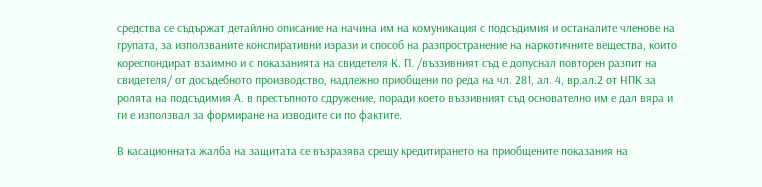средства се съдържат детайлно описание на начина им на комуникация с подсъдимия и останалите членове на групата, за използваните конспиративни изрази и способ на разпространение на наркотичните вещества, които кореспондират взаимно и с показанията на свидетеля К. П. /въззивният съд е допуснал повторен разпит на свидетеля/ от досъдебното производство, надлежно приобщени по реда на чл. 281, ал. 4, вр.ал.2 от НПК за ролята на подсъдимия А. в престъпното сдружение, поради което въззивният съд основателно им е дал вяра и ги е използвал за формиране на изводите си по фактите.

В касационната жалба на защитата се възразява срещу кредитирането на приобщените показания на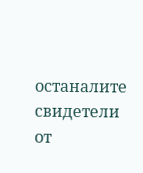останалите свидетели от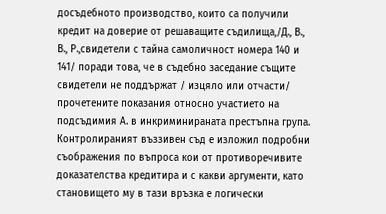досъдебното производство, които са получили кредит на доверие от решаващите съдилища,/Д., В., В., Р.,свидетели с тайна самоличност номера 140 и 141/ поради това, че в съдебно заседание същите свидетели не поддържат / изцяло или отчасти/ прочетените показания относно участието на подсъдимия А. в инкриминираната престъпна група. Контролираният въззивен съд е изложил подробни съображения по въпроса кои от противоречивите доказателства кредитира и с какви аргументи, като становището му в тази връзка е логически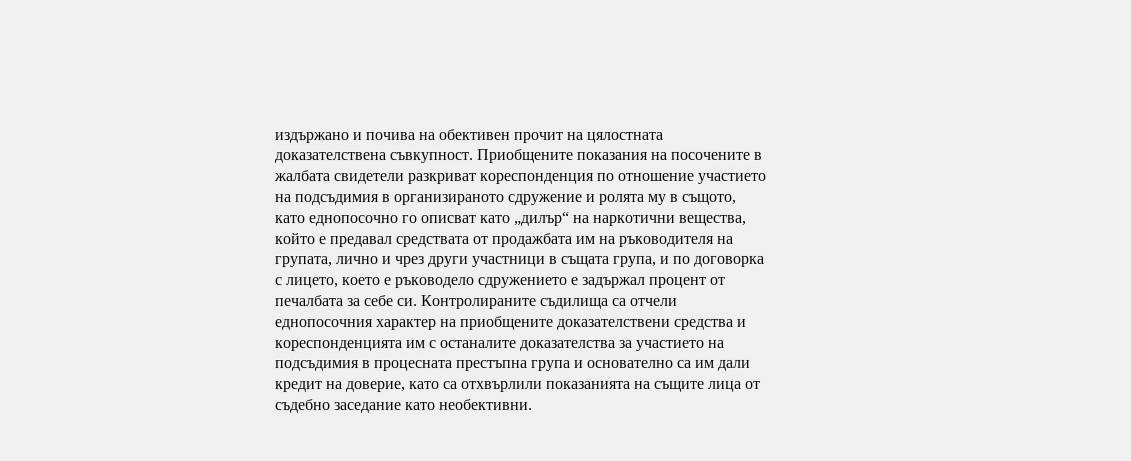издържано и почива на обективен прочит на цялостната доказателствена съвкупност. Приобщените показания на посочените в жалбата свидетели разкриват кореспонденция по отношение участието на подсъдимия в организираното сдружение и ролята му в същото, като еднопосочно го описват като „дилър“ на наркотични вещества, който е предавал средствата от продажбата им на ръководителя на групата, лично и чрез други участници в същата група, и по договорка с лицето, което е ръководело сдружението е задържал процент от печалбата за себе си. Контролираните съдилища са отчели еднопосочния характер на приобщените доказателствени средства и кореспонденцията им с останалите доказателства за участието на подсъдимия в процесната престъпна група и основателно са им дали кредит на доверие, като са отхвърлили показанията на същите лица от съдебно заседание като необективни.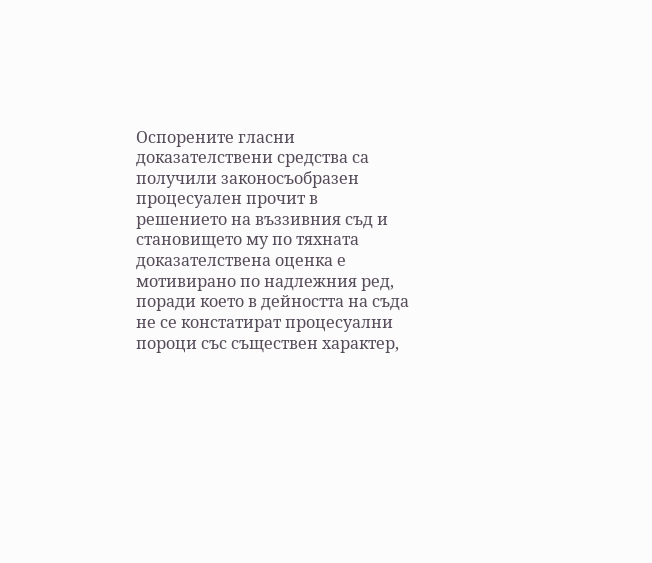Оспорените гласни доказателствени средства са получили законосъобразен процесуален прочит в решението на въззивния съд и становището му по тяхната доказателствена оценка е мотивирано по надлежния ред, поради което в дейността на съда не се констатират процесуални пороци със съществен характер,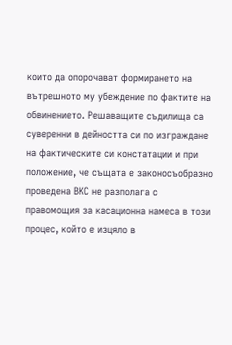които да опорочават формирането на вътрешното му убеждение по фактите на обвинението. Решаващите съдилища са суверенни в дейността си по изграждане на фактическите си констатации и при положение, че същата е законосъобразно проведена ВКС не разполага с правомощия за касационна намеса в този процес, който е изцяло в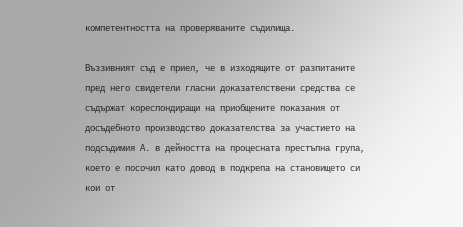компетентността на проверяваните съдилища.

Въззивният съд е приел, че в изходящите от разпитаните пред него свидетели гласни доказателствени средства се съдържат кореспондиращи на приобщените показания от досъдебното производство доказателства за участието на подсъдимия А. в дейността на процесната престъпна група, което е посочил като довод в подкрепа на становището си кои от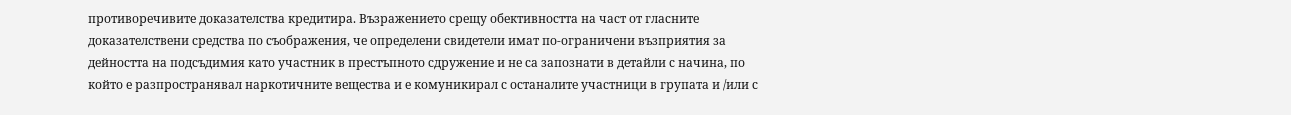противоречивите доказателства кредитира. Възражението срещу обективността на част от гласните доказателствени средства по съображения, че определени свидетели имат по-ограничени възприятия за дейността на подсъдимия като участник в престъпното сдружение и не са запознати в детайли с начина, по който е разпространявал наркотичните вещества и е комуникирал с останалите участници в групата и /или с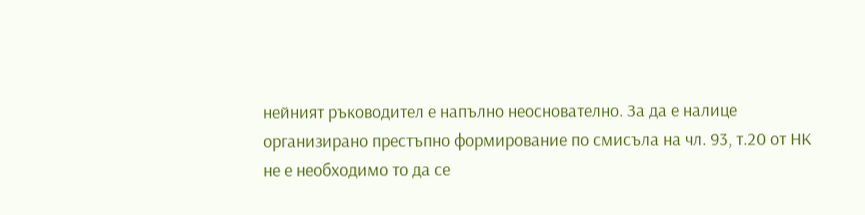нейният ръководител е напълно неоснователно. За да е налице организирано престъпно формирование по смисъла на чл. 93, т.20 от НК не е необходимо то да се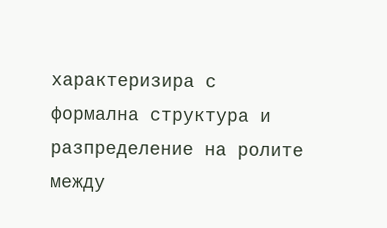характеризира с формална структура и разпределение на ролите между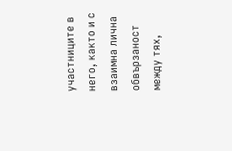участниците в него, както и с взаимна лична обвързаност между тях,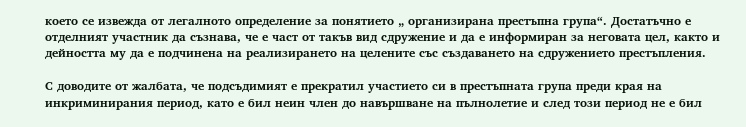което се извежда от легалното определение за понятието „ организирана престъпна група“. Достатъчно е отделният участник да съзнава, че е част от такъв вид сдружение и да е информиран за неговата цел, както и дейността му да е подчинена на реализирането на целените със създаването на сдружението престъпления.

С доводите от жалбата, че подсъдимият е прекратил участието си в престъпната група преди края на инкриминирания период, като е бил неин член до навършване на пълнолетие и след този период не е бил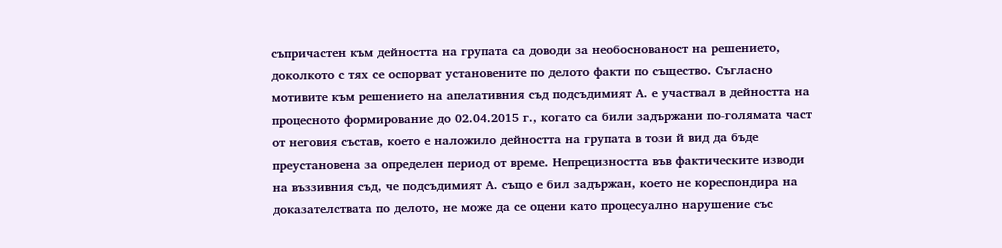съпричастен към дейността на групата са доводи за необоснованост на решението, доколкото с тях се оспорват установените по делото факти по същество. Съгласно мотивите към решението на апелативния съд подсъдимият А. е участвал в дейността на процесното формирование до 02.04.2015 г., когато са били задържани по-голямата част от неговия състав, което е наложило дейността на групата в този й вид да бъде преустановена за определен период от време. Непрецизността във фактическите изводи на въззивния съд, че подсъдимият А. също е бил задържан, което не кореспондира на доказателствата по делото, не може да се оцени като процесуално нарушение със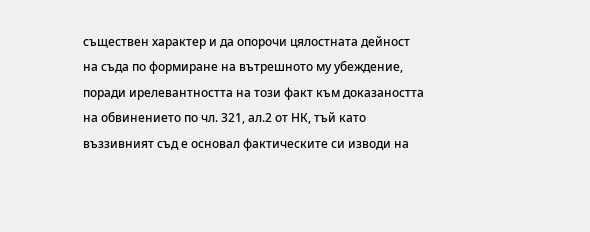съществен характер и да опорочи цялостната дейност на съда по формиране на вътрешното му убеждение, поради ирелевантността на този факт към доказаността на обвинението по чл. 321, ал.2 от НК, тъй като въззивният съд е основал фактическите си изводи на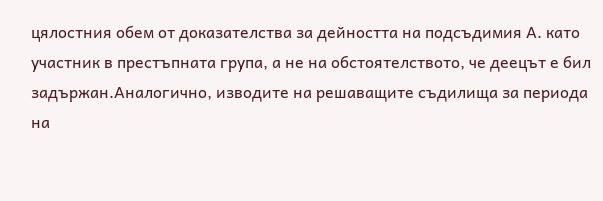цялостния обем от доказателства за дейността на подсъдимия А. като участник в престъпната група, а не на обстоятелството, че деецът е бил задържан.Аналогично, изводите на решаващите съдилища за периода на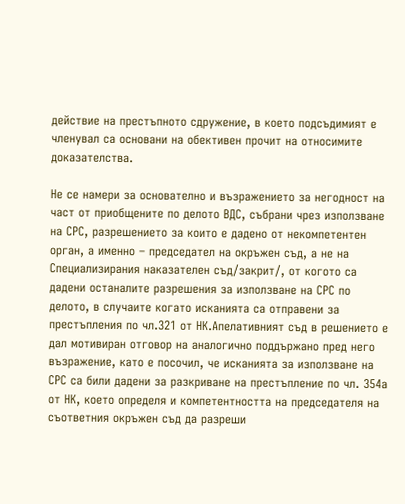действие на престъпното сдружение, в което подсъдимият е членувал са основани на обективен прочит на относимите доказателства.

Не се намери за основателно и възражението за негодност на част от приобщените по делото ВДС, събрани чрез използване на СРС, разрешението за които е дадено от некомпетентен орган, а именно – председател на окръжен съд, а не на Специализирания наказателен съд/закрит/, от когото са дадени останалите разрешения за използване на СРС по делото, в случаите когато исканията са отправени за престъпления по чл.321 от НК.Апелативният съд в решението е дал мотивиран отговор на аналогично поддържано пред него възражение, като е посочил, че исканията за използване на СРС са били дадени за разкриване на престъпление по чл. 354а от НК, което определя и компетентността на председателя на съответния окръжен съд да разреши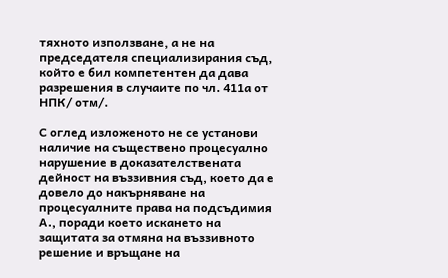тяхното използване, а не на председателя специализирания съд, който е бил компетентен да дава разрешения в случаите по чл. 411а от НПК/ отм/.

С оглед изложеното не се установи наличие на съществено процесуално нарушение в доказателствената дейност на въззивния съд, което да е довело до накърняване на процесуалните права на подсъдимия А., поради което искането на защитата за отмяна на въззивното решение и връщане на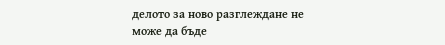делото за ново разглеждане не може да бъде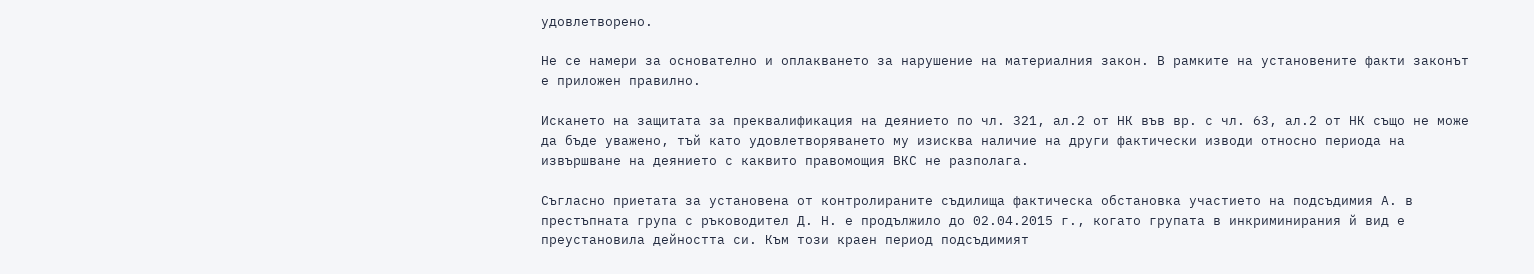удовлетворено.

Не се намери за основателно и оплакването за нарушение на материалния закон. В рамките на установените факти законът е приложен правилно.

Искането на защитата за преквалификация на деянието по чл. 321, ал.2 от НК във вр. с чл. 63, ал.2 от НК също не може да бъде уважено, тъй като удовлетворяването му изисква наличие на други фактически изводи относно периода на извършване на деянието с каквито правомощия ВКС не разполага.

Съгласно приетата за установена от контролираните съдилища фактическа обстановка участието на подсъдимия А. в престъпната група с ръководител Д. Н. е продължило до 02.04.2015 г., когато групата в инкриминирания й вид е преустановила дейността си. Към този краен период подсъдимият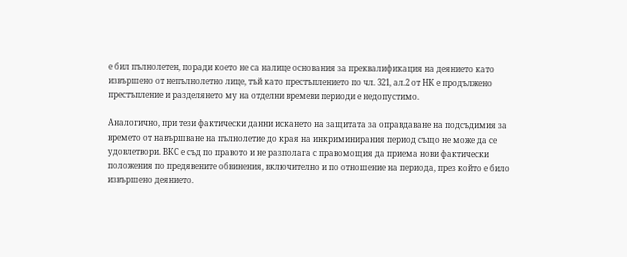е бил пълнолетен, поради което не са налице основания за преквалификация на деянието като извършено от непълнолетно лице, тъй като престъплението по чл. 321, ал.2 от НК е продължено престъпление и разделянето му на отделни времеви периоди е недопустимо.

Аналогично, при тези фактически данни искането на защитата за оправдаване на подсъдимия за времето от навършване на пълнолетие до края на инкриминирания период също не може да се удовлетвори. ВКС е съд по правото и не разполага с правомощия да приема нови фактически положения по предявените обвинения, включително и по отношение на периода, през който е било извършено деянието.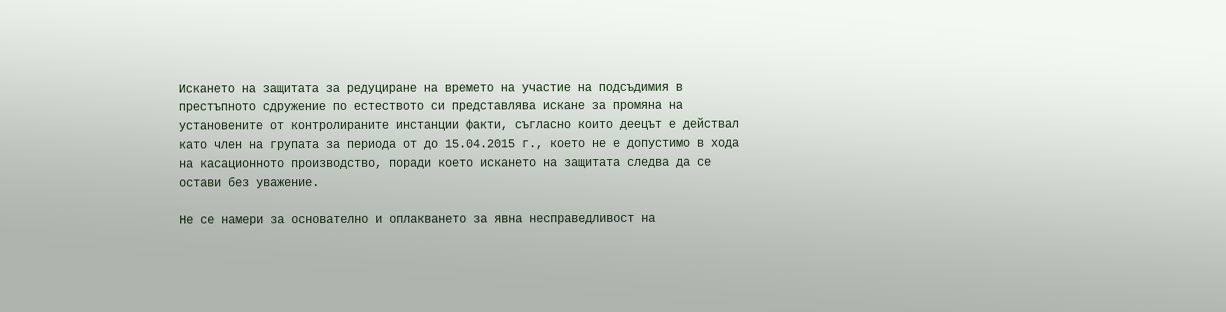Искането на защитата за редуциране на времето на участие на подсъдимия в престъпното сдружение по естеството си представлява искане за промяна на установените от контролираните инстанции факти, съгласно които деецът е действал като член на групата за периода от до 15.04.2015 г., което не е допустимо в хода на касационното производство, поради което искането на защитата следва да се остави без уважение.

Не се намери за основателно и оплакването за явна несправедливост на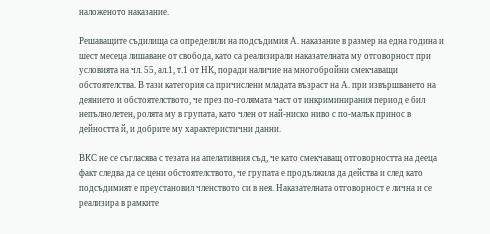наложеното наказание.

Решаващите съдилища са определили на подсъдимия А. наказание в размер на една година и шест месеца лишаване от свобода, като са реализирали наказателната му отговорност при условията на чл. 55, ал.1, т.1 от НК, поради наличие на многобройни смекчаващи обстоятелства. В тази категория са причислени младата възраст на А. при извършването на деянието и обстоятелството, че през по-голямата част от инкриминирания период е бил непълнолетен, ролята му в групата, като член от най-ниско ниво с по-малък принос в дейността й, и добрите му характеристични данни.

ВКС не се съгласява с тезата на апелативния съд, че като смекчаващ отговорността на дееца факт следва да се цени обстоятелството, че групата е продължила да действа и след като подсъдимият е преустановил членството си в нея. Наказателната отговорност е лична и се реализира в рамките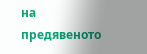на предявеното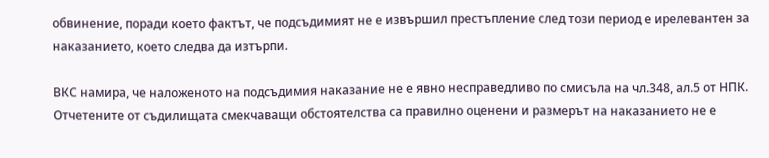обвинение, поради което фактът, че подсъдимият не е извършил престъпление след този период е ирелевантен за наказанието, което следва да изтърпи.

ВКС намира, че наложеното на подсъдимия наказание не е явно несправедливо по смисъла на чл.348, ал.5 от НПК. Отчетените от съдилищата смекчаващи обстоятелства са правилно оценени и размерът на наказанието не е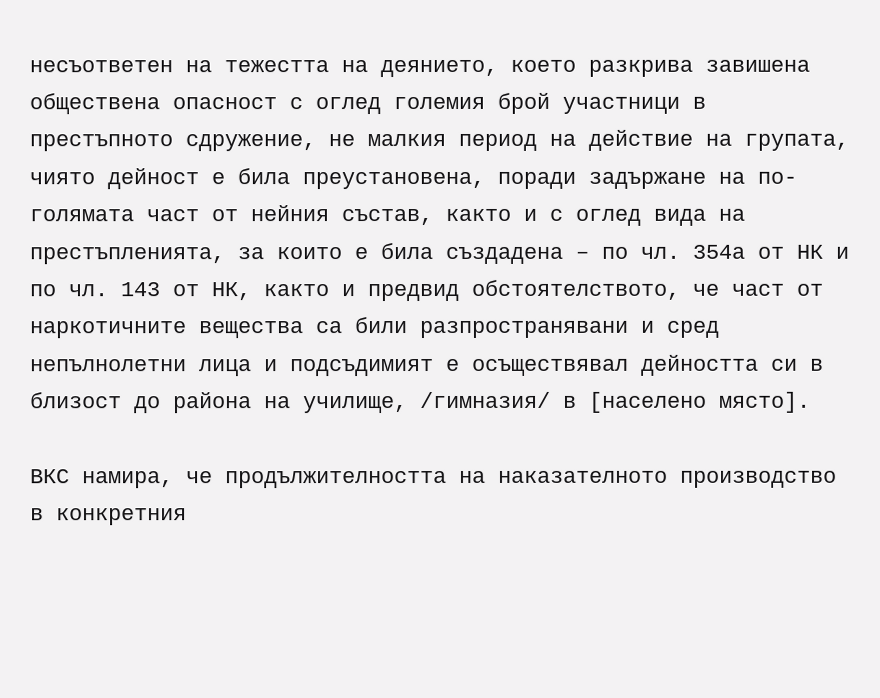несъответен на тежестта на деянието, което разкрива завишена обществена опасност с оглед големия брой участници в престъпното сдружение, не малкия период на действие на групата, чиято дейност е била преустановена, поради задържане на по-голямата част от нейния състав, както и с оглед вида на престъпленията, за които е била създадена – по чл. 354а от НК и по чл. 143 от НК, както и предвид обстоятелството, че част от наркотичните вещества са били разпространявани и сред непълнолетни лица и подсъдимият е осъществявал дейността си в близост до района на училище, /гимназия/ в [населено място].

ВКС намира, че продължителността на наказателното производство в конкретния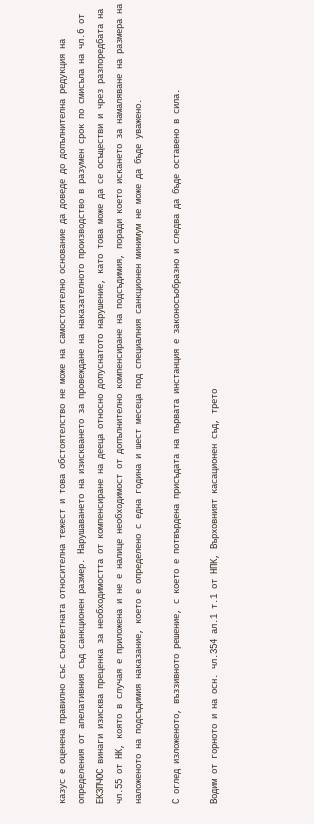казус е оценена правилно със съответната относителна тежест и това обстоятелство не може на самостоятелно основание да доведе до допълнителна редукция на определения от апелативния съд санкционен размер. Нарушаването на изискването за провеждане на наказателното производство в разумен срок по смисъла на чл.6 от ЕКЗПЧОС винаги изисква преценка за необходимостта от компенсиране на дееца относно допуснатото нарушение, като това може да се осъществи и чрез разпоредбата на чл.55 от НК, която в случая е приложена и не е налице необходимост от допълнително компенсиране на подсъдимия, поради което искането за намаляване на размера на наложеното на подсъдимия наказание, което е определено с една година и шест месеца под специалния санкционен минимум не може да бъде уважено.

С оглед изложеното, въззивното решение, с което е потвърдена присъдата на първата инстанция е законосъобразно и следва да бъде оставено в сила.

Водим от горното и на осн. чл.354 ал.1 т.1 от НПК, Върховният касационен съд, трето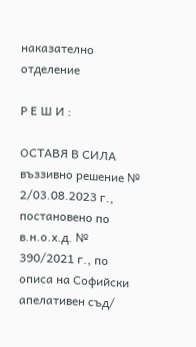наказателно отделение

Р Е Ш И :

ОСТАВЯ В СИЛА въззивно решение № 2/03.08.2023 г., постановено по в.н.о.х.д. № 390/2021 г., по описа на Софийски апелативен съд/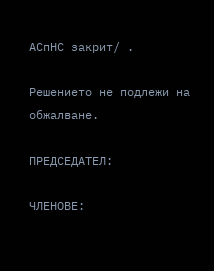АСпНС закрит/ .

Решението не подлежи на обжалване.

ПРЕДСЕДАТЕЛ:

ЧЛЕНОВЕ: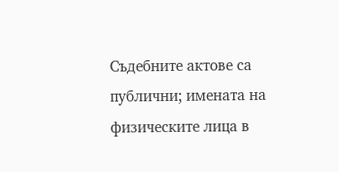Съдебните актове са публични; имената на физическите лица в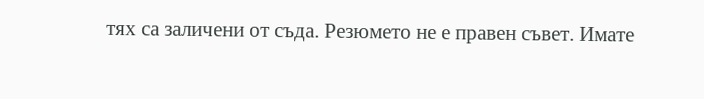тях са заличени от съда. Резюмето не е правен съвет. Имате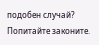подобен случай? Попитайте законите.